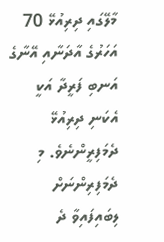މާލޭގައި ދިރިއުޅޭ 70 އަހަރުގެ އާދަނާއި އޭނާގެ އަނބި ފަރީދާ އަކީ އެކަނި ދިރިއުޅޭ ދެމަފިރީންނެވެ. މި ދެމަފިރިންނަށް ލިބައިފައިވާ ދެ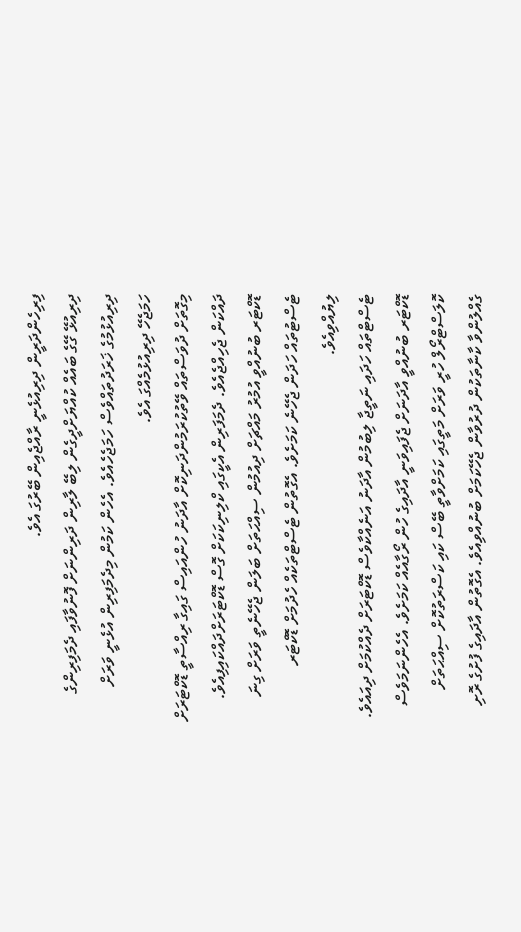ފިރިހެންދަރީން ދިރިއުޅެނީ ރާއްޖެއިން ބޭރުގަ އެވެ.
ދިރިއުޅޭ ގޭގެ ބައެއް ކުއްޔަށްދީގެން ލިބޭ ލާރިން ދަރިންނަށް ފޮނުވާފައި ދެމަފިރިންގެ ދިރިއުޅުމުގެ ޚަރަދުތައްވެސް ހަމަޖެހެއެވެ. އެހެން ކަމުން މިދެމަފިރިން އުޅެނީ ވަރަށް ހަމަޖެހޭ ދިރިއުޅުމެއްގަ އެވެ.
މިގޮތަށް ދުވަސްތައް ވޭތުކުރަމުންދަނިކޮށް އާދަނު ހުންއައިސް ގައިގާ ރިއްސާތީ ޑޮކްޓަރަށް ދައްކަން ޖެހިއްޖެއެވެ. ދެމަފަރިން އެކީގައި ކްލިނިކަކަށް ގޮސް ޑޮކްޓަރަށްދައްކައިފިއެވެ. ޑޮކްޓަރ ބުނުއްވީ އުމުރު މައްޗަށް ދިއުމުން ސިއްޙަތަށް ބަލަން ޖެހޭނެތީ ވަރަށް ގިނަ ޓެސްޓުތައް ހަދަން ޖެހޭނެ ކަމަށެވެ. އެގޮތުން ޓެސްޓްތަކެއް ހެދުމަށް ޑޮކްޓަރ ލިޔުއްވިއެވެ.
ޓެސްޓްތައް ހަދައި ނަތީޖާ ލިބުމުން އާދަނު އަނެއްކާވެސް ޑޮކްޓަރަށް ދެއްކުމަށް ދިއައެވެ. ޑޮކްޓަރ ބުނުއްވީ އާދަނަށް ޖެފައިވަނީ އާދައިގެ ހުން ރޯގާއެއް ކަމަށެވެ. އެހެންނަމަވެސް ކޮލަސްޓްރޯލް ހުރީ ވަރަށް މަތީގައި ކަމަށްވާތީ ބޭސް ކައި ކަސްރަތުކޮށް ސިއްޙަތަށް ގެއްލުންވާ ކާނާތަކުން ދުރުވާން ޖެހޭކަމަށް ބުނުއްވިއެވެ. އެގޮތުން އާދައިގެ ފުށުގެ ރޮށި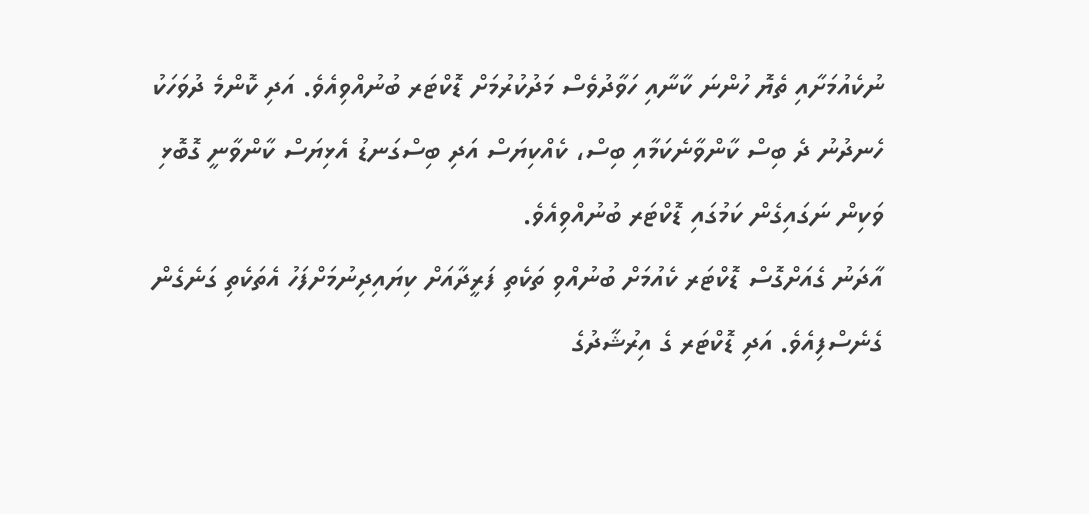ނުކެއުމަށާއި ތެޔޮ ހުންނަ ކާނާއި ހަވާދުވެސް މަދުކުރުމަށް ޑޮކްޓަރ ބުނުއްވިއެވެ. އަދި ކޮންމެ ދުވަހަކު ހެނދުނު ދެ ބިސް ކާންވާނެކަމާއި ބިސް، ކެއްކިޔަސް އަދި ބިސްގަނޑު އެޅިޔަސް ކާންވާނީ ގޮބޮޅި ވަކިން ނަގައިގެން ކަމުގައި ޑޮކްޓަރ ބުނުއްވިއެވެ.
އާދަނު ގެއަށްގޮސް ޑޮކްޓަރ ކެއުމަށް ބުނުއްވި ތަކެތި ފަރީދާއަށް ކިޔައިދިނުމަށްފަހު އެތަކެތި ގަނެގެން ގެނެސްފިއެވެ. އަދި ޑޮކްޓަރ ގެ އިރުޝާދުގެ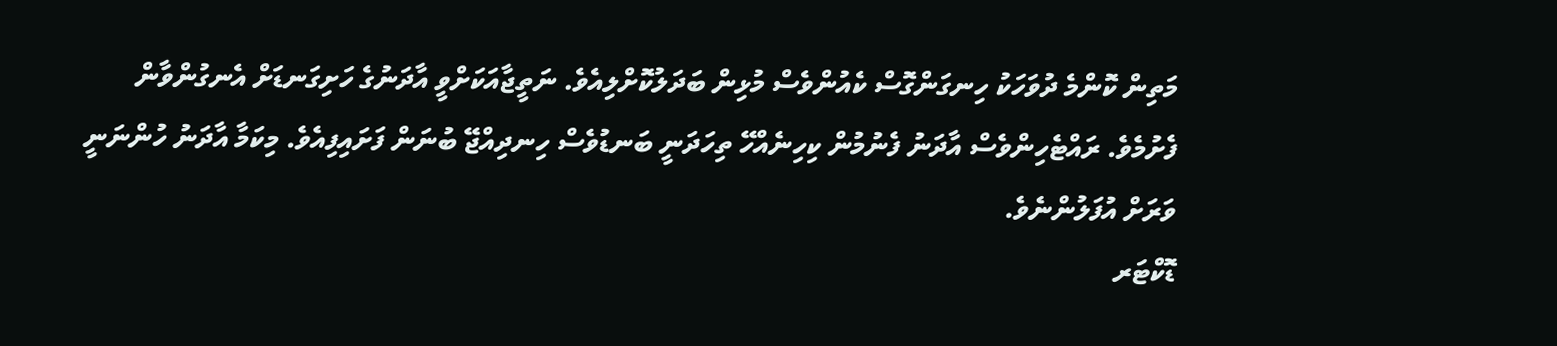މަތިން ކޮންމެ ދުވަހަކު ހިނގަންގޮސް ކެއުންވެސް މުޅިން ބަދަލުކޮށްލިއެވެ. ނަތީޖާއަކަށްވީ އާދަނުގެ ހަށިގަނޑަށް އެނގުންވާން ފެށުމެވެ. ރައްޓެހިންވެސް އާދަނު ފެނުމުން ކިހިނެއްހޭ ތިހަދަނީ ބަނޑުވެސް ހިނދިއްޖޭ ބުނަން ފަށައިފިއެވެ. މިކަމާ އާދަނު ހުންނަނީ ވަރަށް އުފަލުންނެވެ.
ޑޮކްޓަރ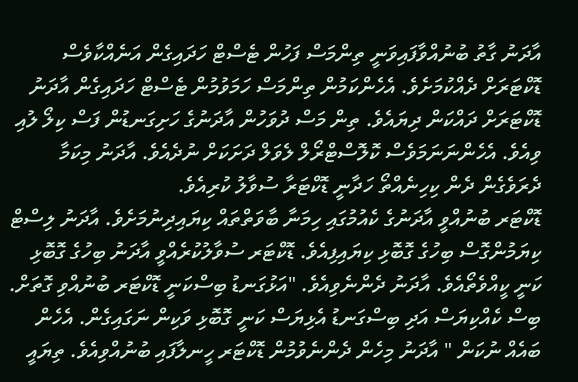އާދަނު ގާތު ބުނުއްވާފައިވަނީ ތިންމަސް ފަހުން ޓެސްޓް ހަދައިގެން އަނެއްކާވެސް ޑޮކްޓަރަށް ދެއްކުމަށެވެ. އެހެންކަމުން ތިންމަސް ހަމަވުމުން ޓެސްޓް ހަދައިގެން އާދަނު ޑޮކްޓަރަށް ދައްކަން ދިޔައެވެ. ތިން މަސް ދުވަހުން އާދަނުގެ ހަށިގަނޑުން ފަސް ކިލޯ ލުއި ވިއެވެ. އެހެންނަނަމަވެސް ކޮލޮސްޓްރޯލް ލެވަލް ދަށަކަށް ނުދެއެވެ. އާދަނު މިކަމާ ދެރަވެގެން ދެން ކިހިނެއްތޯ ހަދާނީ ޑޮކްޓަރާ ސުވާލު ކުރިއެވެ.
ޑޮކްޓަރ ބުނުއްވީ އާދަނުގެ ކެއުމުގައި ހިމަނާ ބާވަތްތައް ކިޔައިދިނުމަށެވެ. އާދަނު ލިސްޓް ކިޔަމުންގޮސް ބިހުގެ ގޮބޮޅި ކިޔައިފިއެވެ. ޑޮކްޓަރ ސުވާލުކުރެއްވީ އާދަނު ބިހުގެ ގޮބޮޅި ކަނީ ކީއްވެތޯއެވެ. އާދަނު ދެންނެވިއެވެ. "އަޅުގަނޑު ބިސްކަނީ ޑޮކްޓަރ ބުނުއްވި ގޮތަށް. ބިސް ކެއްކިޔަސް އަދި ބިސްގަނޑު އެޅިޔަސް ކަނީ ގޮބޮޅި ވަކިން ނަގައިގެން. އެހެން ބައެއް ނުކަން " އާދަނު މިހެން ދެންނެވުމުން ޑޮކްޓަރ ހީނލާފައި ބުނުއްވިއެވެ. ތިޔައީ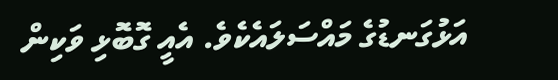އަޅުގަނޑުގެ މައްސަލައެކެވެ. އެއީ ގޮބޮޅި ވަކިން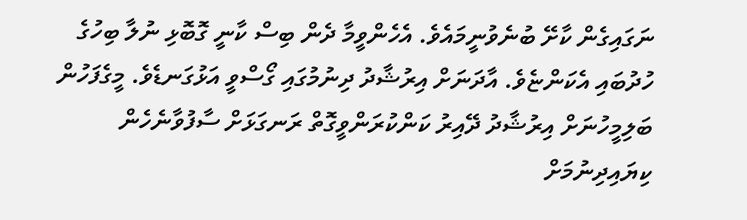ނަގައިގެން ކާށޭ ބުނެވުނީމައެވެ. އެހެންވީމާ ދެން ބިސް ކާނީ ގޮބޮޅި ނުލާ ބިހުގެ ހުދުބައި އެކަންޏެވެ. އާދަނަށް އިރުޝާދު ދިނުމުގައި ގޯސްވީ އަޅުގަނޑެވެ. މީގެފަހުން ބަލިމީހުނަށް އިރުޝާދު ދޭއިރު ކަންކުރަންވީގޮތް ރަނގަޅަށް ސާފުވާނެހެން ކިޔައިދިނުމަށް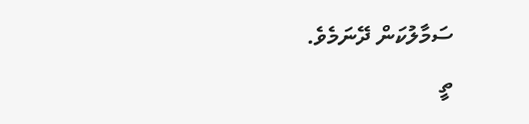ސަމާލުކަން ދޭނަމެވެ.
ތީ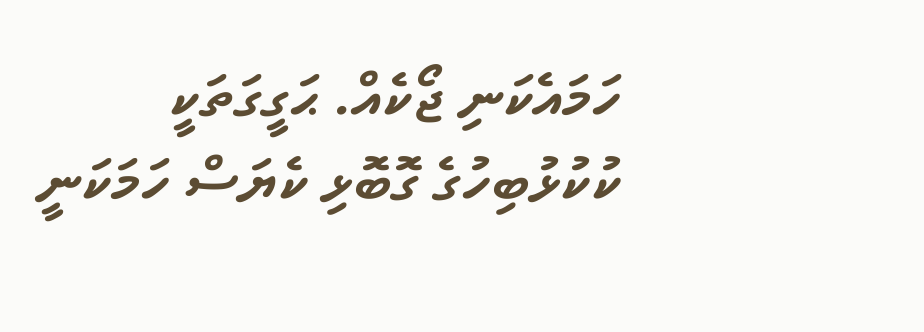ހަމައެކަނި ޖޯކެއް. ޙަގީގަތަކީ ކުކުޅުބިހުގެ ގޮބޮޅި ކެޔަސް ހަމަކަނީ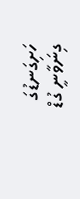ހަށިގަނޑުގަ ގިނަވާނީ ގުޑް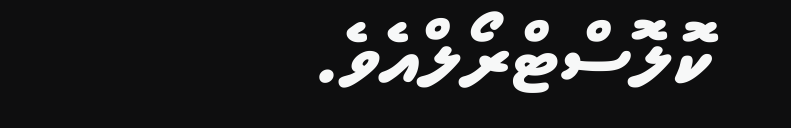ކޮލޮސްޓްރޯލްއެވެ.